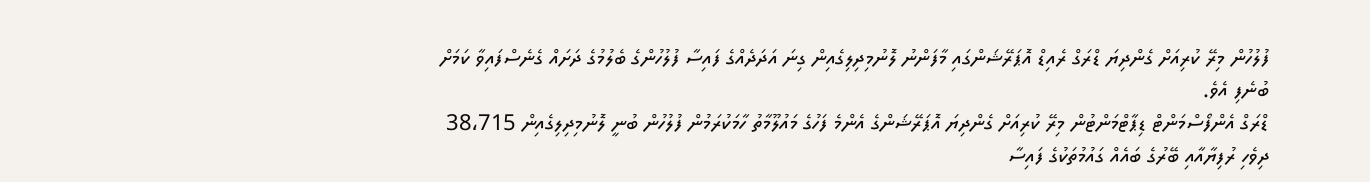ފުލުހުން މިރޭ ކުރިއަށް ގެންދިޔަ ޑްރަގް ރެއިޑް އޮޕަރޭޝަންގައި މާފަންނު ލޮނުމިދިލިގެއިން ގިނަ އަދަދެއްގެ ފައިސާ ފުލުހުންގެ ބެލުމުގެ ދަށައް ގެނެސްފައިވާ ކަމަށް ބުނެފި އެވެ.
ޑްރަގް އެންފޯސްމަންޓް ޑިޕާޓްމަންޓުން މިރޭ ކުރިއަށް ގެންދިޔަ އޮޕަރޭޝަންގެ އެންމެ ފަހުގެ މައުލޫމާތު ހާމަކުރަމުން ފުލުހުން ބުނީ ލޮނުމިދިލިގެއިން 38،715 ދިވެހި ރުފިޔާއާއި ބޭރުގެ ބައެއް ގައުމުތަކުގެ ފައިސާ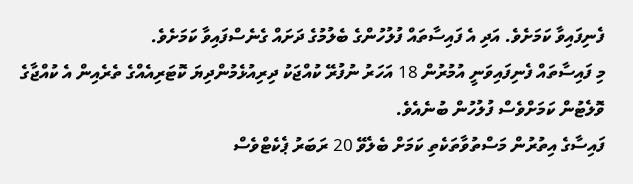ފެނިފައިވާ ކަމަށެވެ. އަދި އެ ފައިސާތައް ފުލުހުންގެ ބެލުމުގެ ދަށައް ގެނެސްފައިވާ ކަމަށެވެ.
މި ފައިސާތައް ފެނިފައިވަނީ އުމުރުން 18 އަހަރު ނުފުރޭ ކުއްޖަކު ދިރިއުޅެމުންދިޔަ ކޮޓަރިއެއްގެ ތެރެއިން އެ ކުއްޖާގެ ވޮލެޓުން ކަމަށްވެސް ފުލުހުން ބުނެއެވެ.
ފައިސާގެ އިތުރުން މަސްތުވާތަކެތި ކަމަށް ބެލެވޭ 20 ރަބަރު ޕެކެޓްވެސް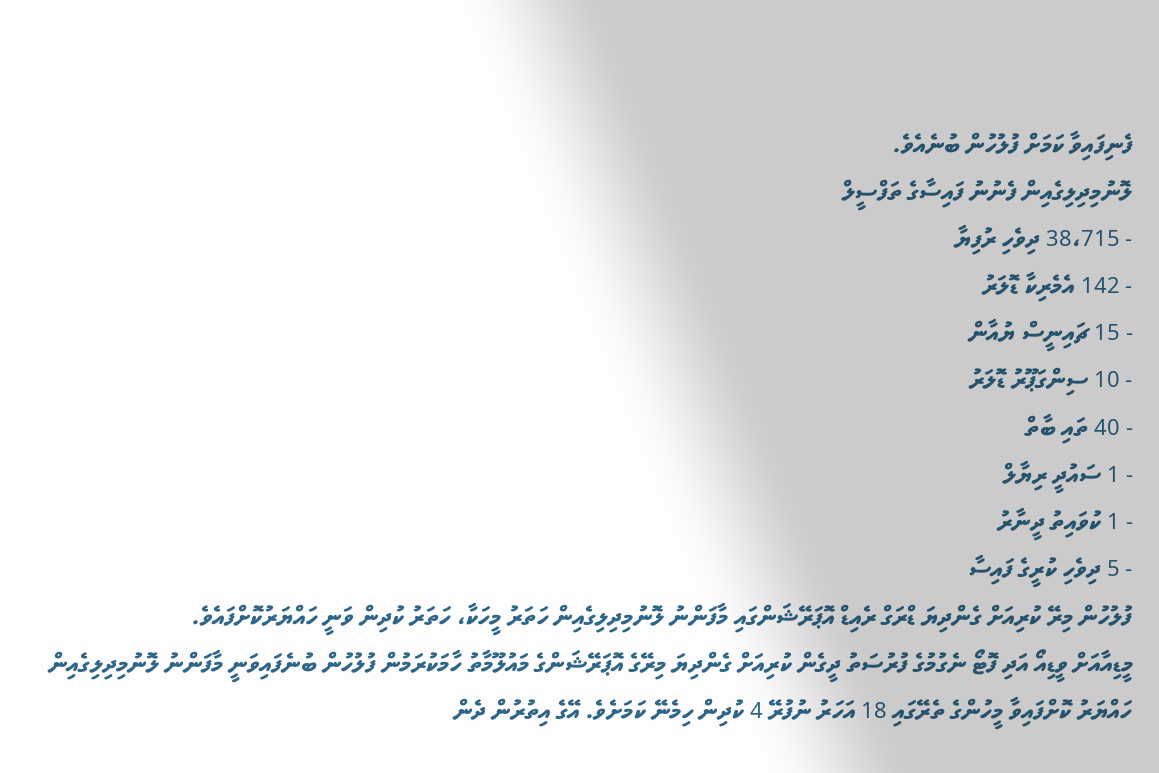ފެނިފައިވާ ކަމަށް ފުލުހުން ބުނެއެވެ.
ލޮނުމިދިލިގެއިން ފެނުނު ފައިސާގެ ތަފްސީލް
- 38،715 ދިވެހި ރުފިޔާ
- 142 އެމެރިކާ ޑޮލަރު
- 15 ޗައިނީސް ޔުއާން
- 10 ސިންގަޕޫރު ޑޮލަރު
- 40 ތައި ބާތް
- 1 ސައުދީ ރިޔާލް
- 1 ކުވައިތު ދީނާރު
- 5 ދިވެހި ކުރީގެ ފައިސާ
ފުލުހުން މިރޭ ކުރިއަށް ގެންދިޔަ ޑްރަގް ރެއިޑް އޮޕަރޭޝަންގައި މާފަންނު ލޮނުމިދިލިގެއިން ހަތަރު މީހަކާ، ހަތަރު ކުދިން ވަނީ ހައްޔަރުކޮށްފައެވެ.
މީޑިއާއަށް ވީޑިއޯ އަދި ފޮޓޯ ނެގުމުގެ ފުރުސަތު ދީގެން ކުރިއަށް ގެންދިޔަ މިރޭގެ އޮޕަރޭޝަންގެ މައުލޫމާތު ހާމަކުރަމުން ފުލުހުން ބުނެފައިވަނީ މާފަންނު ލޮނުމިދިލިގެއިން ހައްޔަރު ކޮށްފައިވާ މީހުންގެ ތެރޭގައި 18 އަހަރު ނުފުރޭ 4 ކުދިން ހިމެނޭ ކަމަށެވެ. އޭގެ އިތުރުން ދެން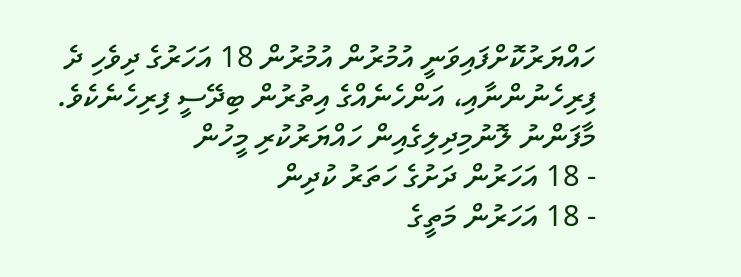ހައްޔަރުކޮށްފައިވަނީ އުމުރުން އުމުރުން 18 އަހަރުގެ ދިވެހި ދެ ފިރިހެނުންނާއި، އަންހެނެއްގެ އިތުރުން ބިދޭސީ ފިރިހެނެކެވެ.
މާފަންނު ލޮނުމިދިލިގެއިން ހައްޔަރުކުރި މީހުން
- 18 އަހަރުން ދަށުގެ ހަތަރު ކުދިން
- 18 އަހަރުން މަތީގެ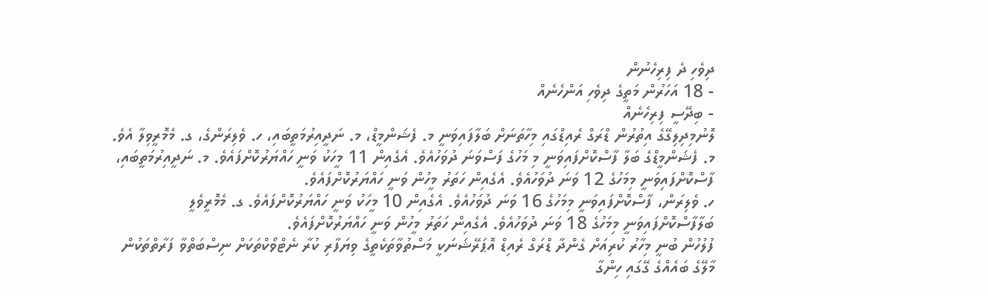ދިވެހި ދެ ފިރިހެނުން
- 18 އަހަރުން މަތީގެ ދިވެހި އަންހެނެއް
- ބިދޭސީ ފިރިހެނެއް
ލޮނުމިދިލިގޭގެ އިތުރުން ޑްރަގް ރެއިޑްގައި މިހާތަނަށް ބަލާފައިވަނީ މ. ފެޝަންމީޑް، މ. ނަދީއިރުމަތީބައި، ހ. ވެލިރަންގެ، ގ. މެމޮރީވިލާ އެވެ.
މ. ފެޝަންމީޑްގެ ބަލާ ފާސްކޮށްފައިވަނީ މި މަހުގެ ފަސްވަނަ ދުވަހުއެވެ. އެގެއިން 11 މީހަކު ވަނީ ހައްޔަރުކޮށްފައެވެ. މ. ނަދީއިރުމަތީބައި، ފާސްކޮށްފައިވަނީ މިމަހުގެ 12 ވަނަ ދުވަހުއެވެ. އެގެއިން ހަތަރު މީހުން ވަނީ ހައްޔަރުކޮށްފައެވެ.
ހ. ވެލިރަން، ފާސްކޮށްފައިވަނީ މިމަހުގެ 16 ވަނަ ދުވަހުއެވެ. އެގެއިން 10 މީހަކު ވަނީ ހައްޔަރުކޮށްފައެވެ. ގ. މެމޮރީވެލީ ބަލާފާސްކޮށްފައިވަނީ މިމަހުގެ 18 ވަނަ ދުވަހުއެވެ. އެގެއިން ހަތަރު މީހުން ވަނީ ހައްޔަރުކޮށްފައެވެ.
ފުލުހުން ބުނީ މިހާރު ކުރިއަށް ގެންދާ ޑްރަގް ރެއިޑް އޮޕަރޭޝަނަކީ މަސްތުވާތަކެތީގެ ވިޔަފާރި ކުރާ ނެޓްވޯކްތަކަށް ނިސްބަތްވާ ފަރާތްތަކުން މާލޭގެ ބައެއްގެ ގޭގައި ހިންގާ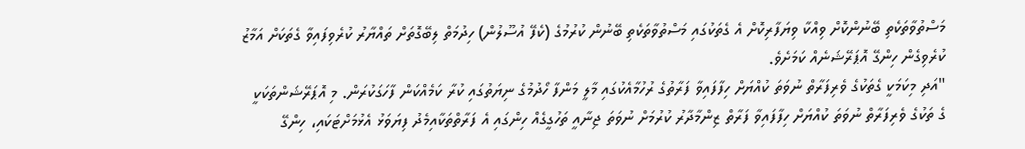މަސްތުވާތަކެތި ބޭނުންކޮށް ވިއްކާ ވިޔަފާރިކޮށް އެ ގެތަކުގައި މަސްތުވާތަކެތި ބޭނުން ކުރުމުގެ (ކެފޭ އުސޫލުން) ހިދުމަތް ލިބޭގޮތަށް ތައްޔާރު ކުރެވިފައިވާ ގެތަކަށް އަމާޒު ކުރެވިގެން ހިންގޭ އޮޕަރޭޝަނެއް ކަމަށެވެ.
"އަދި މިކަމަކީ ގެތަކުގެ ވެރިފަރާތް ނުވަތަ ކުއްޔަށް ހިފާފައިވާ ފަރާތުގެ ރުހުމާއެކުގައި މާލީ މަންފާ ހޯދުމުގެ ނިޔަތުގައި ކުރާ ކަމެއްކަން ފާހަގަކުރަން. މި އޮޕަރޭޝަންތަކަކީ ގެ ތަކުގެ ވެރިފަރާތް ނުވަތަ ކުއްޔަށް ހިފާފައިވާ ފަރާތް ޒިންމާދާރު ކުރުމަށް ނުވަތަ ޖިނާއީ ތަހުގީގެއް ހިންގައި އެ ފަރާތްތަކާއިމެދު ފިޔަވަޅު އެޅުމަށްޓަކައި، ހިންގޭ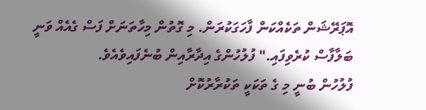އޮޕަރޭޝަން ތަކެއްކަން ފާހަގަކުރަން. މި ގޮތުން މިހާތަނަށް ފަސް ގެއެއް ވަނީ ބަލާފާސް ކުރެވިފައި." ފުލުހުންގެ އިދާރާއިން ބުނެފައިވެއެވެ.
ފުލުހުން ބުނީ މި ގެ ތަކަކީ ތަކުރާރުކޮށް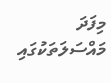މިފަދަ މައްސަލަތަކުގައި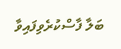ބަލާ ފާސްކުރެވިފައިވާ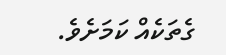ގެތަކެއް ކަމަށެވެ.